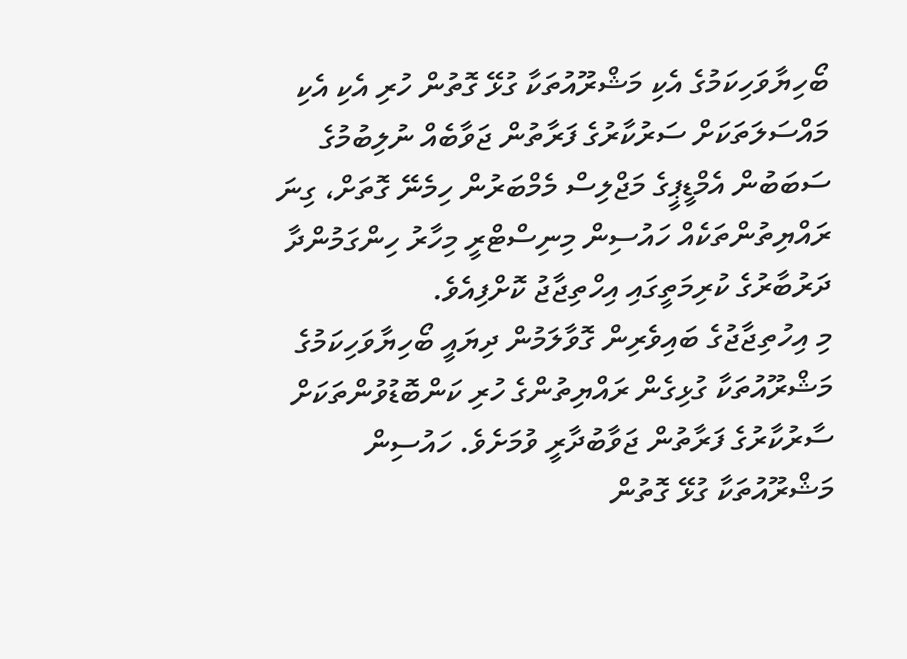ބޯހިޔާވަހިކަމުގެ އެކި މަޝްރޫއުތަކާ ގުޅޭ ގޮތުން ހުރި އެކި އެކި މައްސަލަތަކަށް ސަރުކާރުގެ ފަރާތުން ޖަވާބެއް ނުލިބުމުގެ ސަބަބުން އެމްޑީޕީގެ މަޖްލިސް މެމްބަރުން ހިމެނޭ ގޮތަށް، ގިނަ ރައްޔިތުންތަކެއް ހައުސިން މިނިސްޓްރީ މިހާރު ހިންގަމުންދާ ދަރުބާރުގެ ކުރިމަތީގައި އިހްތިޖާޖު ކޮށްފިއެވެ.
މި އިހުތިޖާޖުގެ ބައިވެރިން ގޮވާލަމުން ދިޔައީ ބޯހިޔާވަހިކަމުގެ މަޝްރޫއުތަކާ ގުޅިގެން ރައްޔިތުންގެ ހުރި ކަންބޮޑުވުންތަކަށް ސާރުކާރުގެ ފަރާތުން ޖަވާބުދާރީ ވުމަށެވެ. ހައުސިން މަޝްރޫއުތަކާ ގުޅޭ ގޮތުން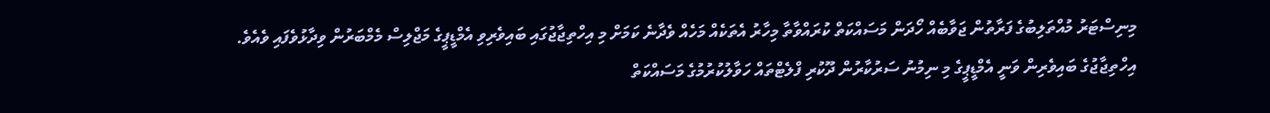މިނިސްޓަރު މުއްތަލިބުގެ ފަރާތުން ޖަވާބެއް ހޯދަން މަސައްކަތް ކުރައްވާތާ މިހާރު އެތަކެއް މަހެއް ވެދާނެ ކަމަށް މި އިހްތިޖާޖުގައި ބައިވެރިވި އެމްޑީޕީގެ މަޖްލިސް މެމްބަރުން ވިދާޅުވެފައި ވެއެވެ.
އިހްތިޖާޖުގެ ބައިވެރިން ވަނީ އެމްޑީޕީގެ މި ނިމުނު ސަރުކާރުން ދޫކުރި ފްލެޓްތައް ހަވާލުކުރުމުގެ މަސައްކަތް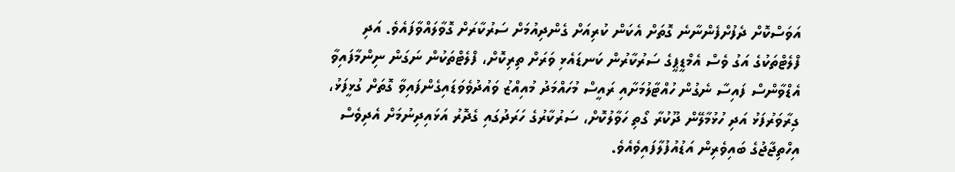އަވަސްކޮށް ދެފުށްފެންނާނެ ގޮތަށް އެކަން ކުރިއަށް ގެންދިއުމަށް ސަރުކާރަށް ގޮވާލައްވާފައެވެ. އަދި ފްލެޓްތަކުގެ އަގު ވެސް އެމްޑީޕީގެ ސަރުކާރުން ކަނޑައެޅި ވަރަށް ތިރިކޮށް، ފްލެޓްތަކުން ނަގަން ނިންމާފައިވާ އެޑްވާންސް ފައިސާ ނެގުން ހުއްޓާލުމަށާއި ރައީސް މުހައްމަދު މުއިއްޒު ވައުދުވެވަޑައިގެންފައިވާ ގޮތަށް ގުޅީފަޅު، ގިރާވަރުފަޅު އަދި ހުޅުމާލޭން ދޫކުރާ ގޯތި ހަވާލުކޮށް، ސަރުކާރުގެ ހަރަދުގައި ގެދޮރު އަޅައިދިނުމަށް އެދިވެސް އިހްތިޖާޖުގެ ބައިވެރިން އަޑުއުފުލާފައިވެއެވެ.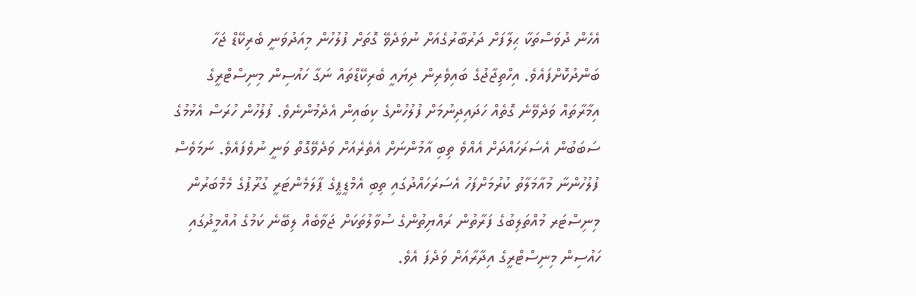އެހެން ދުވަސްތަކާ ޙިލާފަށް ދަރުބާރުގެއަށް ނުވަދެވޭ ގޮތަށް ފުލުހުން މިއަދުވަނީ ބެރިކޭޑް ޖަހާ ބަންދުކޮށްފައެވެ. އިހްތިޖާޖުގެ ބައިވެރިން ދިޔައީ ބެރިކޭޑްތައް ނަގާ ހައުސިން މިނިސްޓްރީގެ އިމާރާތައް ވަދެވޭނެ ގޮތެއް ހަދައިދިނުމަށް ފުލުހުންގެ ކިބައިން އެދެމުންނެވެ. ފުލުހުން ހުރަސް އެޅުމުގެ ސަބަބުން އެސަރަހައްދަށް އެއްވެ ތިބި އާމުންނަށް އެތެރެއަށް ވަދެވޭގޮތް ވަނީ ނުވެފައެވެ. ނަމަވެސް ފުލުހުންނާ މުއާމަލާތު ކުރުމަށްފަހު އެސަރަހައްދުގައި ތިބި އެމްޑީޕީގެ ޕާލަމެންޓަރީ ގުރޫޕުގެ މެމްބަރުން މިނިސްޓަރ މުއްތަލިބުގެ ފަރާތުން ރައްޔިތުންގެ ސުވާލުތަކަށް ޖަވާބެއް ލިބޭނެ ކަމުގެ އުއްމީދުގައި ހައުސިން މިނިސްޓްރީގެ އިދާރާއަށް ވަދެފަ އެވެ.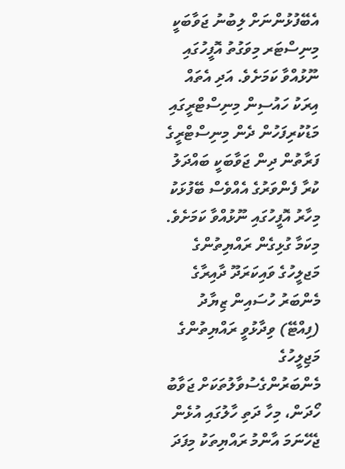އެބޭފުޅުންނަށް ލިބުނު ޖަވާބަކީ މިނިސްޓަރ މިވަގުތު އޮފީހުގައި ނޫޅުއްވާ ކަމަށެވެ. އަދި އެތައް އިރަކު ހައުސިން މިނިސްޓްރީގައި މަޑުކުރިފަހުން ދެން މިނިސްޓްރީގެ ފަރާތުން ދިން ޖަވާބަކީ ބައްދަލު ކުރާ ފެންވަރުގެ އެއްވެސް ބޭފުޅަކު މިހާރު އޮފީހުގައި ނޫޅުއްވާ ކަމަށެވެ. މިކަމާ ގުޅިގެން ރައްޔިތުންގެ މަޖލީހުގެ ވައިކަރަދޫ ދާއިރާގެ މެންބަރު ހުސައިން ޒިޔާދު (ފިއްޓޭ) ވިދާޅުވީ ރައްޔިތުންގެ މަޖިލީހުގެ މެންބަރުންގެސުވާލުތަކަށް ޖަވާބު ހޯދަން، މިހާ ދަތި ހާލުގައި އުޅެން ޖެހޭނަމަ އާންމު ރައްޔިތަކު މިފަދަ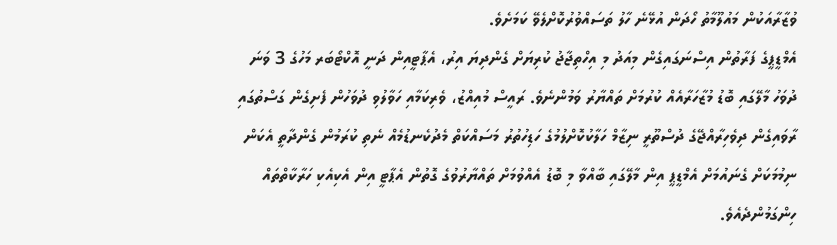ވުޒާރާއަކުން މައުލޫމާތު ހޯދަން އުޅޭނެ ހާލު ތަސައްވުރުކޮށްލެވޭ ކަމަށެވެ.
އެމްޑީޕީގެ ފަރާތުން އިސްނަގައިގެން މިއަދު މި އިހްތިޖާޖު ކުރިޔަށް ގެންދިޔަ އިރު، އެޕާޓީއިން ދަނީ އޮކްޓޯބަރ މަހުގެ 3 ވަނަ ދުވަހު މާލޭގައި ބޮޑު މުޒާހަރާއެއް ކުރުމަށް ތައްޔާރު ވަމުންނެވެ. ރައީސް މުއިއްޒު، ވެރިކަމާއި ހަވާލުވި ދުވަހުން ފެށިގެން ގަސްތުގައި ރާވައިގެން ދިވެހިރާއްޖޭގެ ދުސްތޫރީ ނިޒާމް ހަލާކުކޮށްލުމުގެ ހަޑިހުތުރު މަސައްކަތް މެދުކެނޑުމެއް ނެތި ކުރަމުން ގެންދާތީ އެކަން ނިމުމަކަށް ގެނައުމަށް އެމްޑީޕީ އިން މާލޭގައި ބާއްވާ މި ބޮޑު އެއްވުމަށް ތައްޔާރުވުގެ ގޮތުން އެޕާޓީ އިން އެކިއެކި ހަރާކާތްތައް ހިންގަމުންދެއެވެ.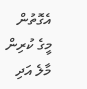އެގޮތުން މީގެ ކުރިން މާލެ އަދި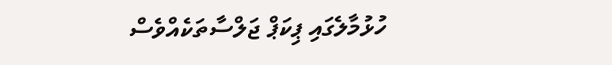ހުޅުމާލެގައި ޕިކަޕް ޖަލްސާތަކެއްވެސް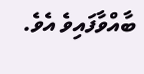ބާއްވާފައިވެ އެވެ.